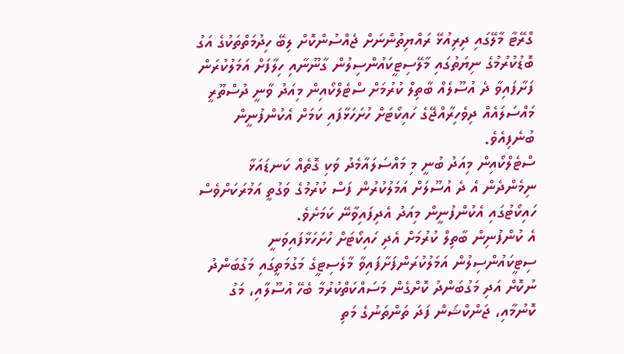ގްރޭޓާ މާލޭގައި ދިރިއުޅޭ ރައްޔިތުންނަށް ޖެއްސުންކޮށް ލިބޭ ހިދުމަތްތަކުގެ އަގު ބޮޑުކުރުމުގެ ނިޔަތުގައި މާލޭސިޓީކައުންސިލުން ގާނޫނާއި ހިލާފަށް އަމަލުކުރަން ފަށާފައިވާ ދެ އުސޫލެއް ބާތިލް ކުރުމަށް ސްޓެލްކޯއިން މިއަދު ވާނީ ދުސްތޫރީ މައްސަލައެއް ދިވެހިރާއްޖޭގެ ހައިކޯޓަށް ހުށަހަޅާފައި ކަމަށް އެކުންފުނީން ބުނެފިއެވެ.
ސްޓެލްކޯއިން މިއަދު ބުނީ މި މައްސަލައާމެދު ވަކި ގޮތެއް ކަނޑައަޅާ ނިމެންދެން އެ ދެ އުސޫލަށް އަމަލުކުރުން ފަސް ކުރުމުގެ ވަގުތީ އަމުރަކަށްވެސް ހައިކޯޓުގައި އެކުންފުނީން މިއަދު އެދިފައިވާނޭ ކަމަށެވެ.
އެ ކުންފުނިން ބާތިލް ކުރުމަށް އެދި ހައިކޯޓަށް ހުށަހަޅާފައިވަނީ ސިޓީކައުންސިލުން އަމަލުކުރަންފަށާފައިވާ މާލެސިޓީގެ މަގުމަތީގައި މަގުބަންދު ނުކޮށް އަދި މަގުބަންދު ކޮށްގެން މަސައްކަތްކުރުމާ ބެހޭ އުސޫލާއި، މަގު ކޮނުމާއި، ޖަންކްޝަން ފަދަ ތަންތަނުގެ މަތި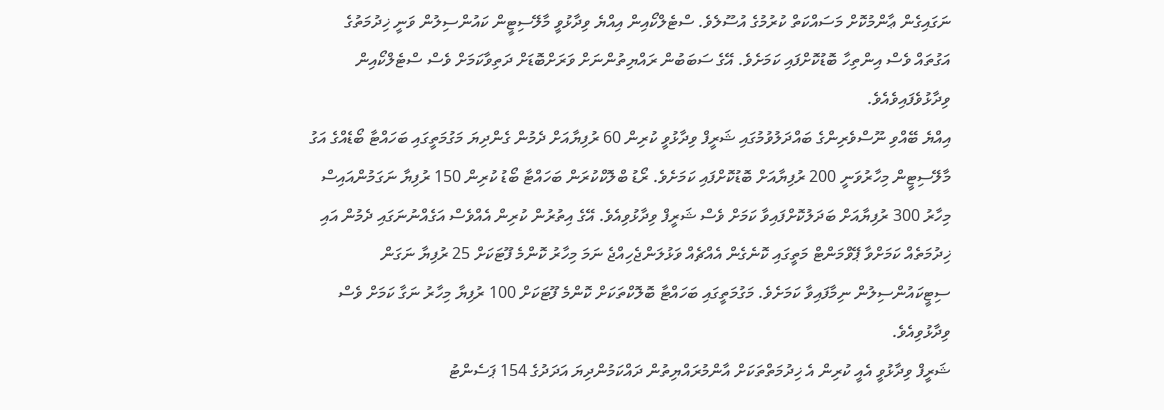ނަގައިގެން ޢާންމުކޮށް މަސައްކަތް ކުރުމުގެ އުސޫލެވެ. ސްޓެލްކޯއިން އިއްޔެ ވިދާޅުވީ މާލޭސިޓީން ކައުންސިލުން ވަނީ ޚިދުމަތުގެ އަގުތައް ވެސް އިންތިހާ ބޮޑުކޮށްފައި ކަމަށެވެ. އޭގެ ސަބަބުން ރައްޔިތުންނަށް ވަރަށްބޮޑަށް ދަތިވާކަމަށް ވެސް ސްޓެލްކޯއިން ވިދާޅުވެފައިވެއެވެ.
އިއްޔެ ބޭއްވި ނޫސްވެރިންގެ ބައްދަލުވުމުގައި ޝަރީފް ވިދާޅުވީ ކުރިން 60 ރުފިޔާއަށް ދެމުން ގެންދިޔަ މަގުމަތީގައި ބަހައްޓާ ބޯޑެއްގެ އަގު މާލޭސިޓީން މިހާރުވަނީ 200 ރުފިޔާއަށް ބޮޑުކޮށްފައި ކަމަށެވެ. ރޯޑު ބްލޮކްކުރަން ބަހައްޓާ ބޯޑު ކުރިން 150 ރުފިޔާ ނަގަމުންއައިސް މިހާރު 300 ރުފިޔާއަށް ބަދަލުކޮށްފައިވާ ކަމަށް ވެސް ޝަރީފް ވިދާޅުވިއެވެ. އޭގެ އިތުރުން ކުރިން އެއްވެސް އަގެއްނުނަގައި ދެމުން އައި ޚިދުމަތެއް ކަމަށްވާ ޕޭވްމަންޓް މަތީގައި ކޮނެގެން އެއްޗެއް ވަޅުލަންޖެހިއްޖެ ނަމަ މިހާރު ކޮންމެ ފޫޓަކަށް 25 ރުފިޔާ ނަގަން ސިޓީކައުންސިލުން ނިމާފައިވާ ކަމަށެވެ. މަގުމަތީގައި ބަހައްޓާ ބޮލޮކްތަކަށް ކޮންމެ ފޫޓަކަށް 100 ރުފިޔާ މިހާރު ނަގާ ކަމަށް ވެސް ވިދާޅުވިއެވެ.
ޝަރީފް ވިދާޅުވީ އެއީ ކުރިން އެ ޚިދުމަތްތަކަށް އާންމުރައްޔިތުން ދައްކަމުންދިޔަ އަދަދުގެ 154 ޕަސެންޓު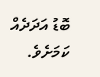ބޮޑު އަދަދެއް ކަމަށެވެ.